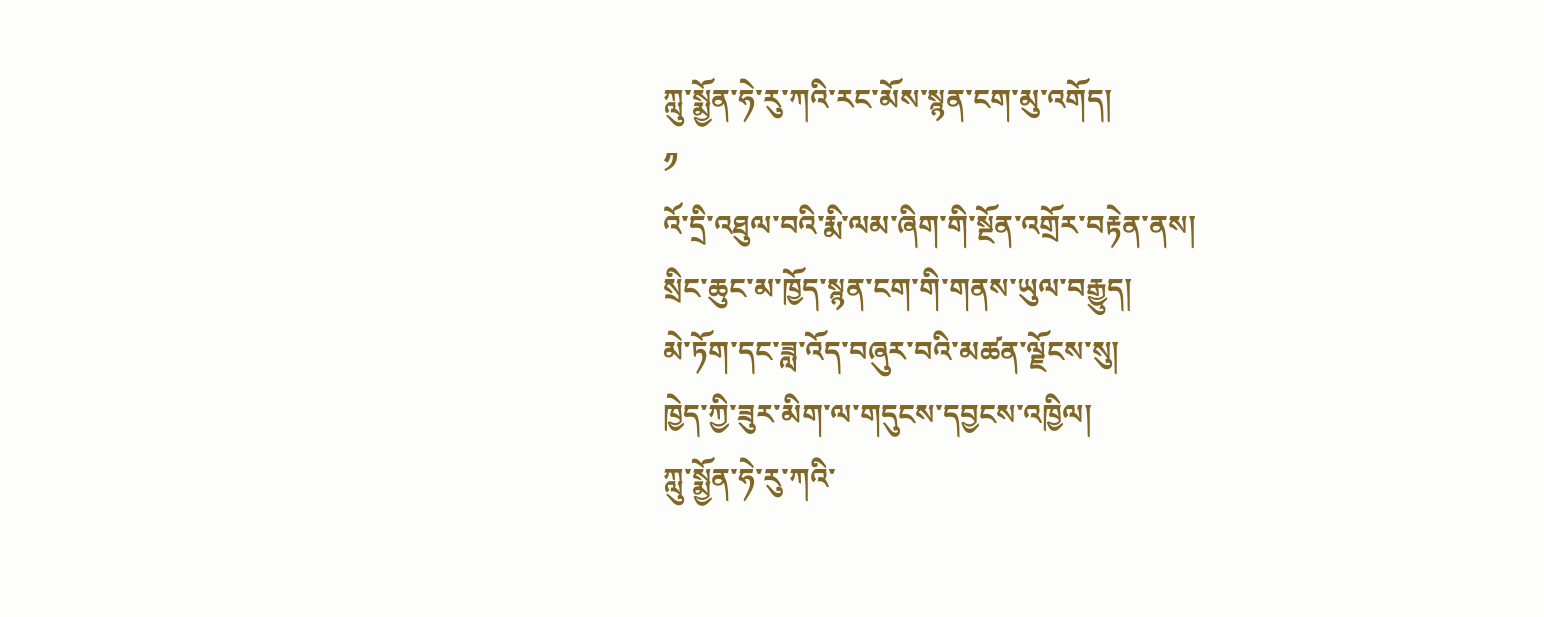ཀླུ་སྨྱོན་ཧེ་རུ་ཀའི་རང་མོས་སྙན་ངག་མུ་འགོད།
༡
འོ་དྲི་འཐུལ་བའི་རྨི་ལམ་ཞིག་གི་སྔོན་འགྲོར་བརྟེན་ནས།
སྲིང་ཆུང་མ་ཁྱོད་སྙན་ངག་གི་གནས་ཡུལ་བརྒྱུད།
མེ་ཏོག་དང་ཟླ་འོད་བཞུར་བའི་མཚན་ལྗོངས་སུ།
ཁྱེད་ཀྱི་ཟུར་མིག་ལ་གདུངས་དབྱངས་འཁྱིལ།
ཀླུ་སྨྱོན་ཧེ་རུ་ཀའི་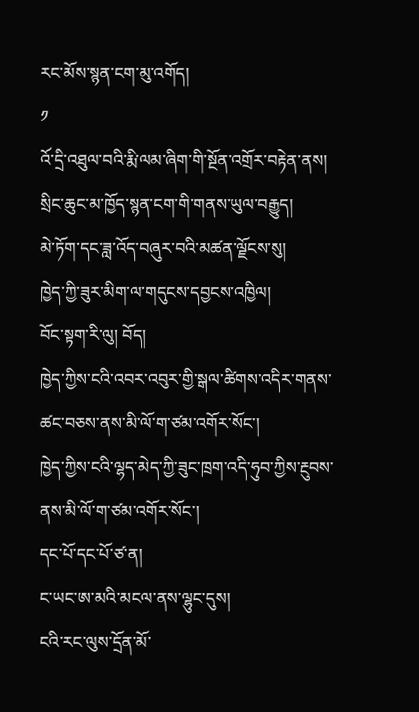རང་མོས་སྙན་ངག་མུ་འགོད།
༡
འོ་དྲི་འཐུལ་བའི་རྨི་ལམ་ཞིག་གི་སྔོན་འགྲོར་བརྟེན་ནས།
སྲིང་ཆུང་མ་ཁྱོད་སྙན་ངག་གི་གནས་ཡུལ་བརྒྱུད།
མེ་ཏོག་དང་ཟླ་འོད་བཞུར་བའི་མཚན་ལྗོངས་སུ།
ཁྱེད་ཀྱི་ཟུར་མིག་ལ་གདུངས་དབྱངས་འཁྱིལ།
བོང་སྟག་རི་ལུ། བོད།
ཁྱེད་ཀྱིས་ངའི་འབར་འབུར་གྱི་སྒལ་ཚིགས་འདིར་གནས་ཚང་བཅས་ནས་མི་ལོ་ག་ཙམ་འགོར་སོང་།
ཁྱེད་ཀྱིས་ངའི་ལྷད་མེད་ཀྱི་ཟུང་ཁྲག་འདི་ཧུབ་ཀྱིས་རྔུབས་ནས་མི་ལོ་ག་ཙམ་འགོར་སོང་།
དང་པོ་དང་པོ་ཙ་ན།
ང་ཡང་ཨ་མའི་མངལ་ནས་ལྷུང་དུས།
ངའི་རང་ལུས་དྲོན་མོ་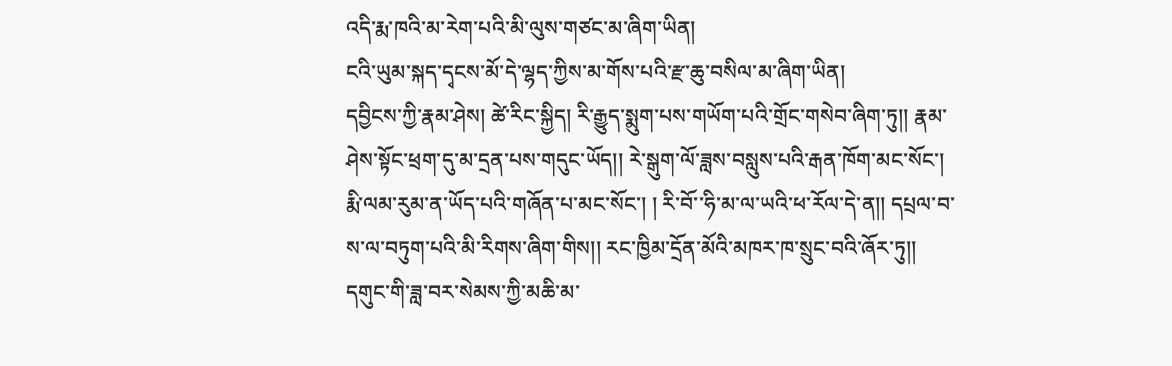འདི་རྨ་ཁའི་མ་རེག་པའི་མི་ལུས་གཙང་མ་ཞིག་ཡིན།
ངའི་ཡུམ་སྐད་དྭངས་མོ་དེ་ལྷད་ཀྱིས་མ་གོས་པའི་རྫ་ཆུ་བསིལ་མ་ཞིག་ཡིན།
དབྱིངས་ཀྱི་རྣམ་ཤེས། ཚེ་རིང་སྐྱིད། རི་རྒྱུད་སྨུག་པས་གཡོག་པའི་གྲོང་གསེབ་ཞིག་ཏུ།། རྣམ་ཤེས་སྟོང་ཕྲག་དུ་མ་དྲན་པས་གདུང་ཡོད།། རེ་སྒུག་ལོ་ཟླས་བསླུས་པའི་རྒན་ཁོག་མང་སོང་། རྨི་ལམ་རུམ་ན་ཡོད་པའི་གཞོན་པ་མང་སོང་། ། རི་བོ་་ཧི་མ་ལ་ཡའི་ཕ་རོལ་དེ་ན།། དཔྲལ་བ་ས་ལ་བཏུག་པའི་མི་རིགས་ཞིག་གིས།། རང་ཁྱིམ་དྲོན་མོའི་མཁར་ཁ་སྲུང་བའི་ཞོར་ཏུ།། དགུང་གི་ཟླ་བར་སེམས་ཀྱི་མཆི་མ་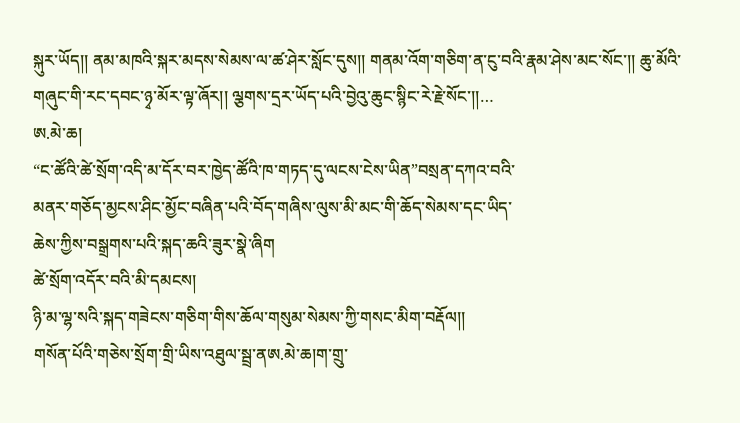སྐུར་ཡོད།། ནམ་མཁའི་སྐར་མདས་སེམས་ལ་ཚ་ཤེར་སློང་དུས།། གནམ་འོག་གཅིག་ན་ངུ་བའི་རྣམ་ཤེས་མང་སོང་།། ཆུ་མོའི་གཞུང་གི་རང་དབང་ཉྭ་མོར་ལྟ་ཞོར།། ལྕགས་དྲར་ཡོད་པའི་བྱེའུ་ཆུང་སྙིང་རེ་རྗེ་སོང་།།…
ཨ.མེ་ཆ།
“ང་ཚོའི་ཚེ་སྲོག་འདི་མ་དོར་བར་ཁྱེད་ཚོའི་ཁ་གཏད་དུ་ལངས་ངེས་ཡིན”བསྲན་དཀའ་བའི་
མནར་གཅོད་མྱངས་ཤིང་མྱོང་བཞིན་པའི་བོད་གཞིས་ལུས་མི་མང་གི་ཆོད་སེམས་དང་ཡིད་
ཆེས་ཀྱིས་བསྒྲགས་པའི་སྐད་ཆའི་ཟུར་སྣེ་ཞིག
ཚེ་སྲོག་འདོར་བའི་མི་དམངས།
ཉི་མ་ལྷ་སའི་སྐད་གཟེངས་གཅིག་གིས་ཆོལ་གསུམ་སེམས་ཀྱི་གསང་མིག་བརྡོལ།།
གསོན་པོའི་གཅེས་སྲོག་གྲི་ཡིས་འཐུལ་སྦྲ་ནཨ.མེ་ཆ།ག་གྲུ་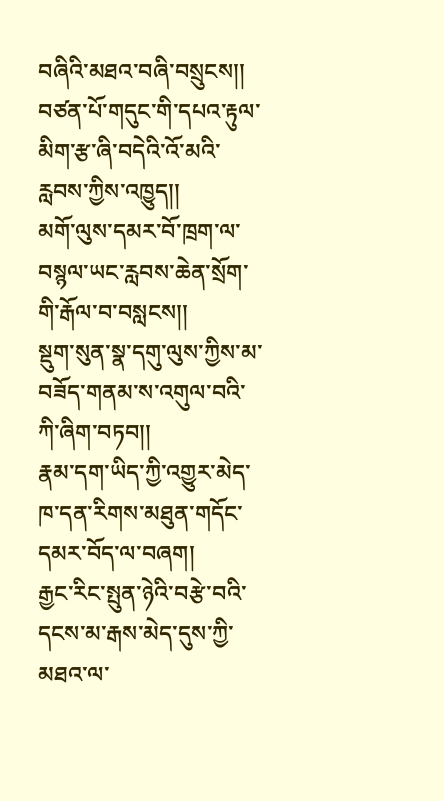བཞིའི་མཐའ་བཞི་བསྲུངས།།
བཙན་པོ་གདུང་གི་དཔའ་རྟུལ་མིག་རྩ་ཞི་བདེའི་འོ་མའི་རླབས་ཀྱིས་འཁྱུད།།
མགོ་ལུས་དམར་བོ་ཁྲག་ལ་བསྙལ་ཡང་རླབས་ཆེན་སྲོག་གི་རྒོལ་བ་བསླངས།།
སྡུག་སུན་སྣ་དགུ་ལུས་ཀྱིས་མ་བཟོད་གནམ་ས་འགུལ་བའི་ཀི་ཞིག་བཏབ།།
རྣམ་དག་ཡིད་ཀྱི་འགྱུར་མེད་ཁ་དན་རིགས་མཐུན་གདོང་དམར་བོད་ལ་བཞག།
རྒྱང་རིང་སྤུན་ཉེའི་བརྩེ་བའི་དངས་མ་རྒས་མེད་དུས་ཀྱི་མཐའ་ལ་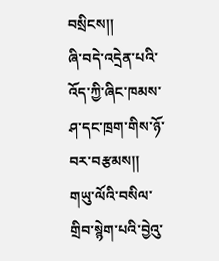བསྲིངས།།
ཞི་བདེ་འདྲེན་པའི་འོད་ཀྱི་ཞིང་ཁམས་ཤ་དང་ཁྲག་གིས་ཉོ་བར་བརྩམས།།
གཡུ་ལོའི་བསིལ་གྲིབ་སྙེག་པའི་བྱེའུ་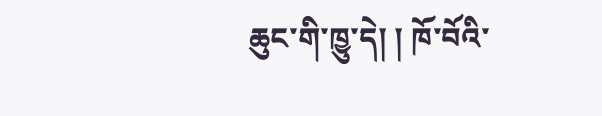ཆུང་གི་ཁྱུ་དེ། ། ཁོ་བོའི་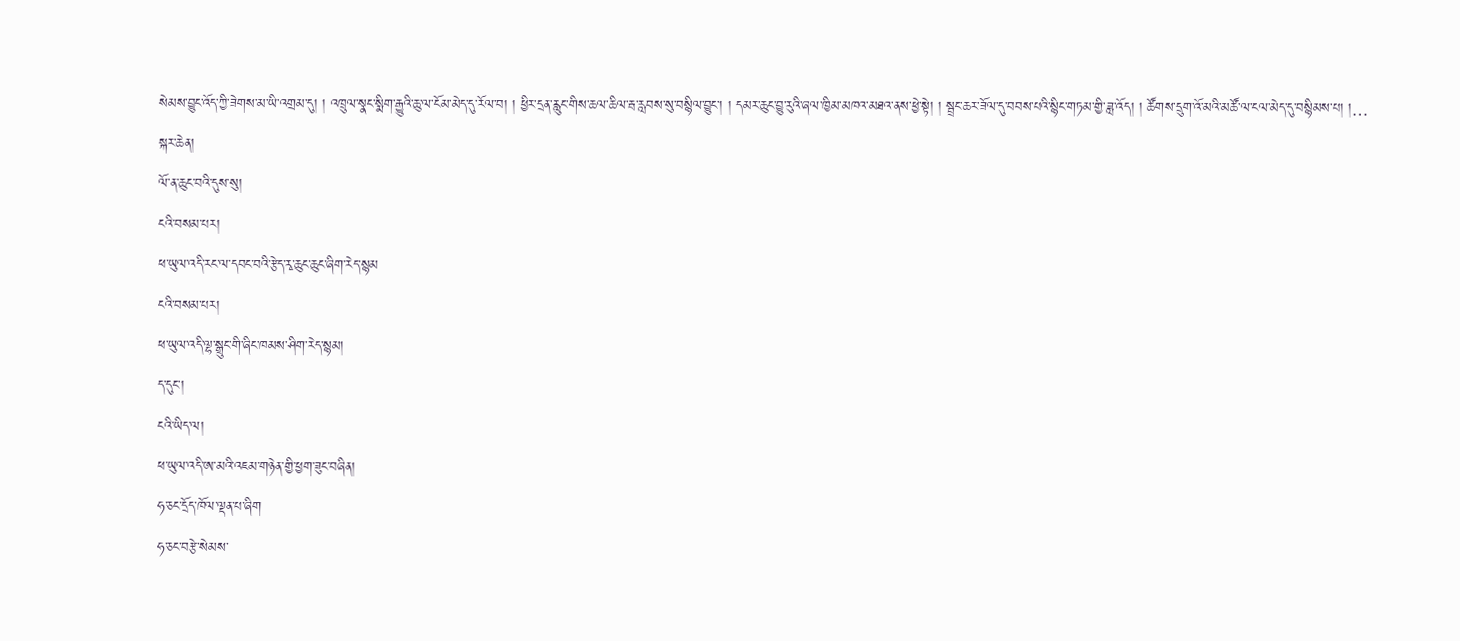སེམས་བྱུང་འོད་ཀྱི་ཟེགས་མ་ཡི་འགྲམ་དུ། ། འཁྲུལ་སྣང་སྨིག་རྒྱུའི་ཆུ་ལ་ངོམ་མེད་དུ་རོལ་བ། ། ཕྱིར་དྲན་རླུང་གིས་ཆལ་ཆིལ་རྦ་རླབས་སུ་བསྙིལ་བྱུང་། ། དམར་ཆུང་བྱུ་རུའི་ཞལ་ཁྱིམ་མཁའ་མཐའ་ནས་ཕྱེ་སྟེ། ། སྦྲང་ཆར་ཟོལ་དུ་བབས་པའི་སྙིང་གཏམ་གྱི་ཟླ་འོད། ། ཚོགས་དྲུག་འོ་མའི་མཚོ་ལ་ངལ་མེད་དུ་བསྙིམས་པ། །…
སྐར་ཆེན།
ལོ་ན་ཆུང་བའི་དུས་སུ།
ངའི་བསམ་པར།
ཕ་ཡུལ་འདི་རང་ལ་དབང་བའི་རྩེད་རྭ་ཆུང་ཆུང་ཞིག་རེད་སྙམ
ངའི་བསམ་པར།
ཕ་ཡུལ་འདི་ལྷ་སྒྲུང་གི་ཞིང་ཁམས་ཤིག་རེད་སྙམ།
ད་དུང་།
ངའི་ཡིད་ལ།
ཕ་ཡུལ་འདི་ཨ་མའི་འཇམ་གཉེན་གྱི་ཕྱག་ཟུང་བཞིན།
ཧ་ཅང་དྲོད་ཁོལ་ལྡན་པ་ཞིག
ཧ་ཅང་བརྩེ་སེམས་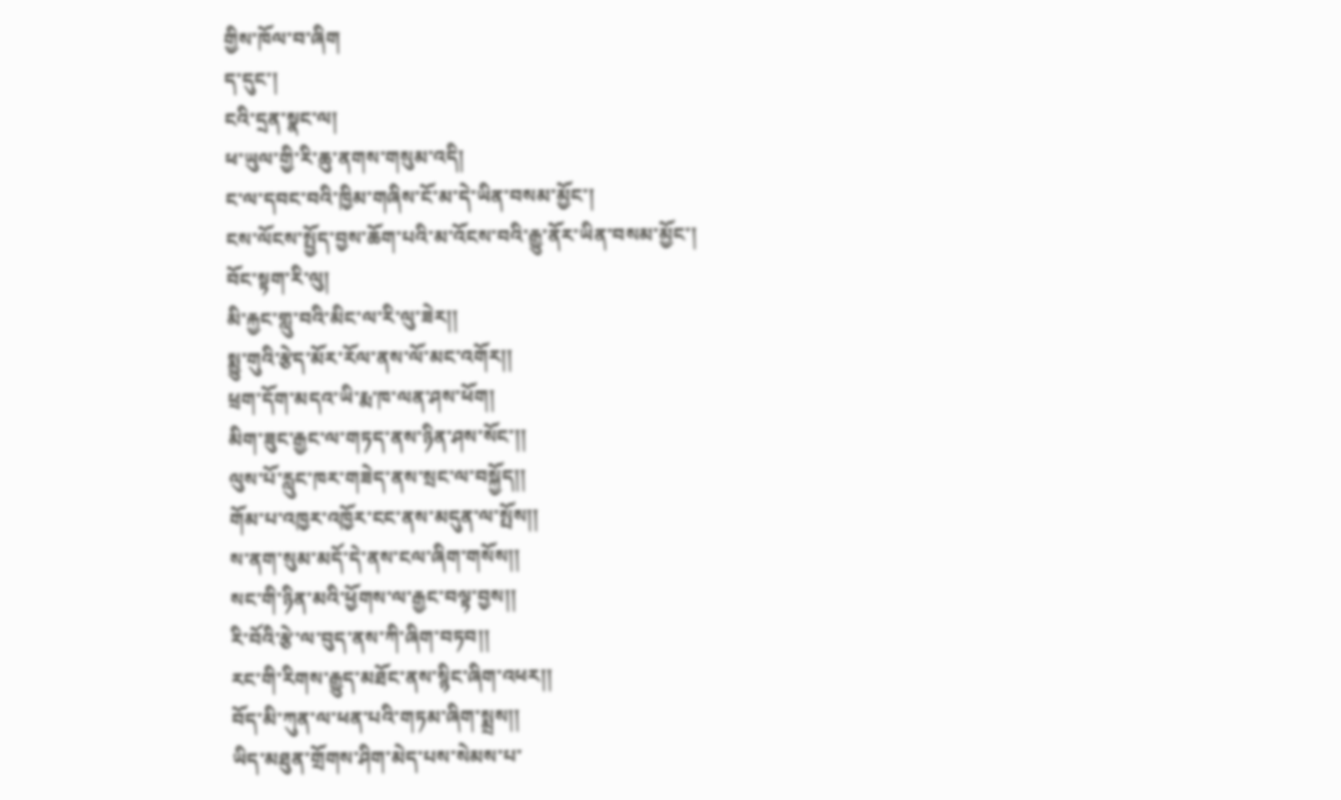གྱིས་ཁོལ་བ་ཞིག
ད་དུང་།
ངའི་དྲན་སྣང་ལ།
ཕ་ཡུལ་གྱི་རི་ཆུ་ནགས་གསུམ་འདི།
ང་ལ་དབང་བའི་ཁྱིམ་གཞིས་ངོ་མ་དེ་ཡིན་བསམ་མྱོང་།
ངས་ལོངས་སྤྱོད་བྱས་ཆོག་པའི་མ་འོངས་བའི་རྒྱུ་ནོར་ཡིན་བསམ་མྱོང་།
བོང་སྟག་རི་ལུ།
མི་རྐྱང་གླུ་བའི་མིང་ལ་རི་ལུ་ཟེར།།
སྨྱུ་གུའི་རྩེད་མོར་རོལ་ནས་ལོ་མང་འགོར།།
ཕྲག་དོག་མདའ་ཡི་རྨ་ཁ་ལན་ཤས་ཕོག།
མིག་ཟུང་རྒྱང་ལ་གཏད་ནས་ཉིན་ཤས་སོང་།།
ལུས་པོ་རླུང་ཁར་གཟེད་ནས་སྲང་ལ་བསྐྱོད།།
གོམ་པ་འཁྱར་འཁྱོར་ངང་ནས་མདུན་ལ་སྤོས།།
ས་ནག་སུམ་མདོ་དེ་ནས་ངལ་ཞིག་གསོས།།
སང་གི་ཉིན་མའི་ཕྱོགས་ལ་རྒྱང་བལྟ་བྱས།།
རི་བོའི་རྩེ་ལ་བུད་ནས་ཀི་ཞིག་བཏབ།།
རང་གི་རིགས་རྒྱུད་མཐོང་ནས་སྙིང་ཞིག་འཕར།།
བོད་མི་ཀུན་ལ་ཕན་པའི་གཏམ་ཞིག་སྨྲས།།
ཡིད་མཐུན་གྲོགས་ཤིག་མེད་པས་སེམས་པ་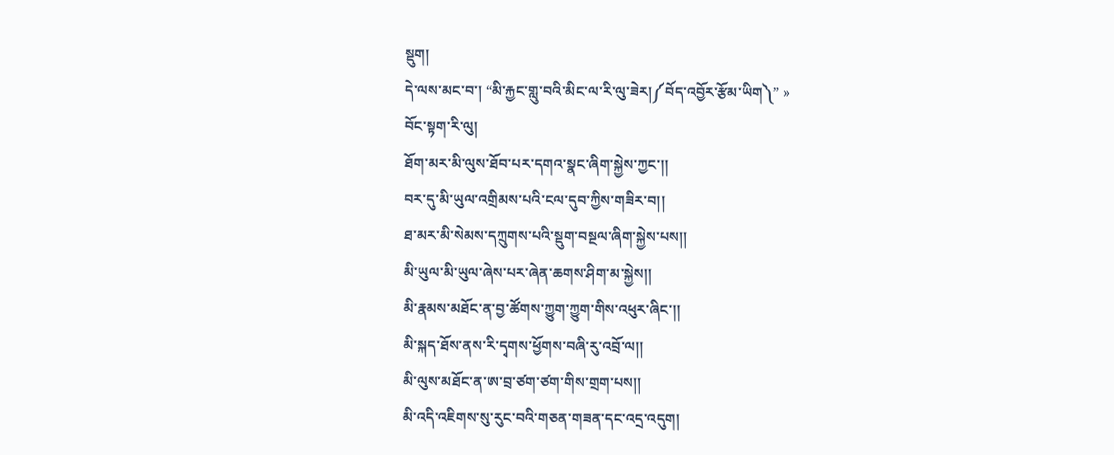སྡུག།
དེ་ལས་མང་བ་། “མི་རྐྱང་གླུ་བའི་མིང་ལ་རི་ལུ་ཟེར།༼བོད་འབྱོར་རྩོམ་ཡིག༽” »
བོང་སྟག་རི་ལུ།
ཐོག་མར་མི་ལུས་ཐོབ་པར་དགའ་སྣང་ཞིག་སྐྱེས་ཀྱང་།།
བར་དུ་མི་ཡུལ་འགྲིམས་པའི་ངལ་དུབ་ཀྱིས་གཟིར་བ།།
ཐ་མར་མི་སེམས་དཀྲུགས་པའི་སྡུག་བསྔལ་ཞིག་སྐྱེས་པས།།
མི་ཡུལ་མི་ཡུལ་ཞེས་པར་ཞེན་ཆགས་ཤིག་མ་སྐྱེས།།
མི་རྣམས་མཐོང་ན་བྱ་ཚོགས་ཀྱུག་ཀྱུག་གིས་འཕུར་ཞིང་།།
མི་སྐད་ཐོས་ནས་རི་དྭགས་ཕྱོགས་བཞི་རུ་འབྲོ་ལ།།
མི་ལུས་མཐོང་ན་ཨ་བྲ་ཙག་ཙག་གིས་གྲག་པས།།
མི་འདི་འཇིགས་སུ་རུང་བའི་གཅན་གཟན་དང་འདྲ་འདུག།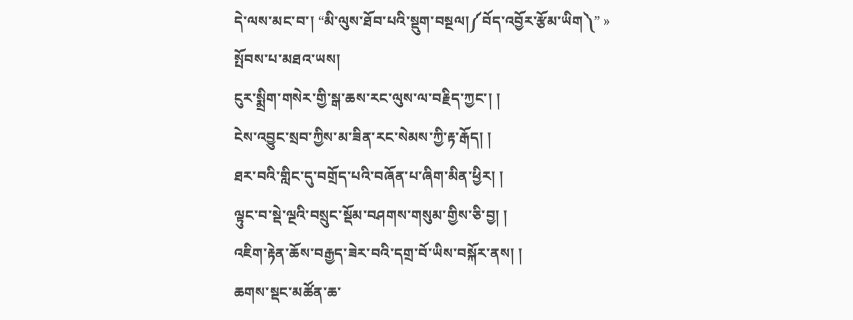དེ་ལས་མང་བ་། “མི་ལུས་ཐོབ་པའི་སྡུག་བསྔལ།༼བོད་འབྱོར་རྩོམ་ཡིག༽” »
སྤོབས་པ་མཐའ་ཡས།
ངུར་སྨྲིག་གསེར་གྱི་སྒ་ཆས་རང་ལུས་ལ་བརྗིད་ཀྱང་། །
ངེས་འབྱུང་སྲབ་ཀྱིས་མ་ཟིན་རང་སེམས་ཀྱི་རྟ་རྒོད། །
ཐར་བའི་གླིང་དུ་བགྲོད་པའི་བཞོན་པ་ཞིག་མིན་ཕྱིར། །
ལྟུང་བ་སྡེ་ལྔའི་བསྲུང་སྡོམ་བཤགས་གསུམ་གྱིས་ཅི་བྱ། །
འཇིག་རྟེན་ཆོས་བརྒྱད་ཟེར་བའི་དགྲ་བོ་ཡིས་བསྐོར་ནས། །
ཆགས་སྡང་མཚོན་ཆ་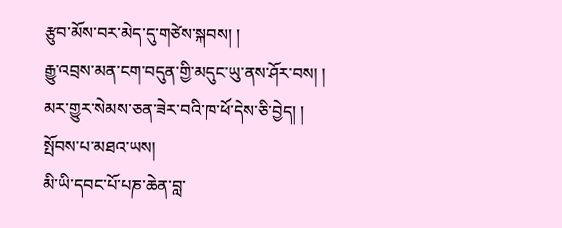རྩུབ་མོས་བར་མེད་དུ་གཙེས་སྐབས། །
རྒྱུ་འབྲས་མན་ངག་བདུན་གྱི་མདུང་ཡུ་ནས་ཤོར་བས། །
མར་གྱུར་སེམས་ཅན་ཟེར་བའི་ཁ་ཕོ་དེས་ཅི་བྱེད། །
སྤོབས་པ་མཐའ་ཡས།
མི་ཡི་དབང་པོ་པཎ་ཆེན་བླ་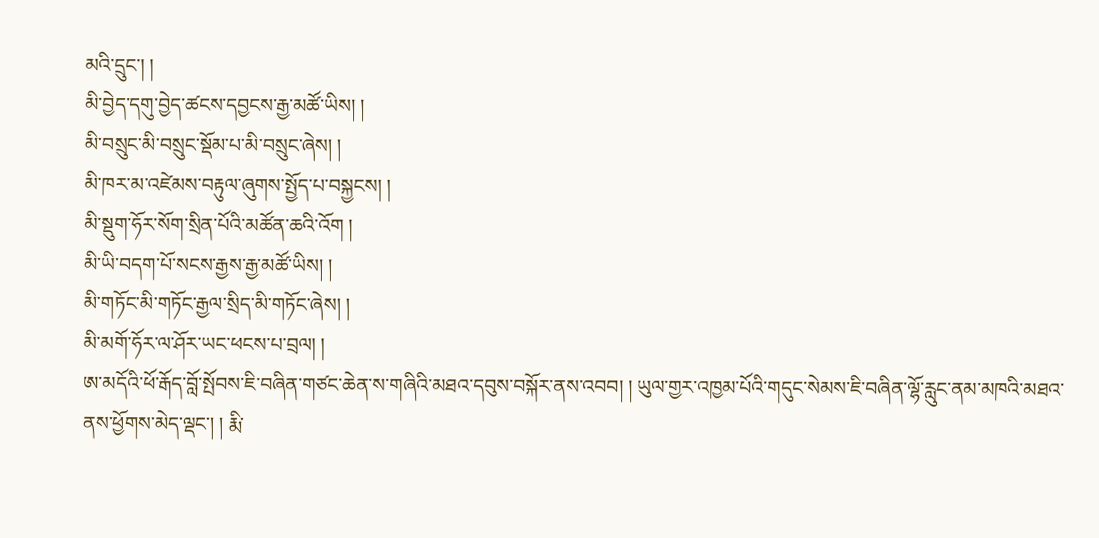མའི་དྲུང་། །
མི་བྱེད་དགུ་བྱེད་ཚངས་དབྱངས་རྒྱ་མཚོ་ཡིས། །
མི་བསྲུང་མི་བསྲུང་སྡོམ་པ་མི་བསྲུང་ཞེས། །
མི་ཁར་མ་འཛེམས་བརྟུལ་ཞུགས་སྤྱོད་པ་བསྐྱངས། །
མི་སྡུག་ཧོར་སོག་སྲིན་པོའི་མཚོན་ཆའི་འོག །
མི་ཡི་བདག་པོ་སངས་རྒྱས་རྒྱ་མཚོ་ཡིས། །
མི་གཏོང་མི་གཏོང་རྒྱལ་སྲིད་མི་གཏོང་ཞེས། །
མི་མགོ་ཧོར་ལ་ཤོར་ཡང་ཕངས་པ་བྲལ། །
ཨ་མདོའི་ཕོ་རྒོད་བློ་སྤོབས་ཇི་བཞིན་གཙང་ཆེན་ས་གཞིའི་མཐའ་དབུས་བསྐོར་ནས་འབབ། ། ཡུལ་གྱར་འཁྱམ་པོའི་གདུང་སེམས་ཇི་བཞིན་ལྷོ་རླུང་ནམ་མཁའི་མཐའ་ནས་ཕྱོགས་མེད་ལྡང་། ། རྨི་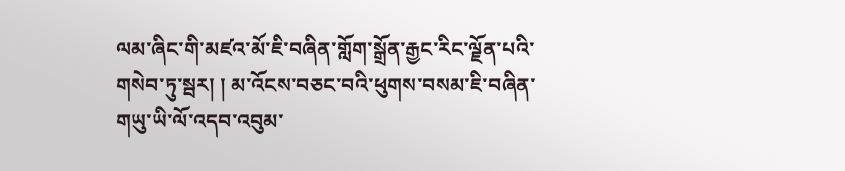ལམ་ཞིང་གི་མཛའ་མོ་ཇི་བཞིན་གློག་སྒྲོན་རྒྱང་རིང་ལྗོན་པའི་གསེབ་ཏུ་སྦར། ། མ་འོངས་བཅང་བའི་ཕུགས་བསམ་ཇི་བཞིན་གཡུ་ཡི་ལོ་འདབ་འབུམ་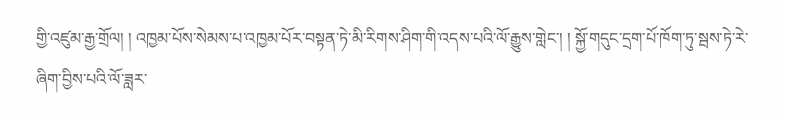གྱི་འཛུམ་རྒྱ་གྲོལ། ། འཁྱམ་པོས་སེམས་པ་འཁྱམ་པོར་བསྟན་ཏེ་མི་རིགས་ཤིག་གི་འདས་པའི་ལོ་རྒྱུས་གླེང་། ། སྐྱོ་གདུང་དྲག་པོ་ཁོག་ཏུ་སྦས་ཏེ་རེ་ཞིག་བྱིས་པའི་ལོ་ཟླར་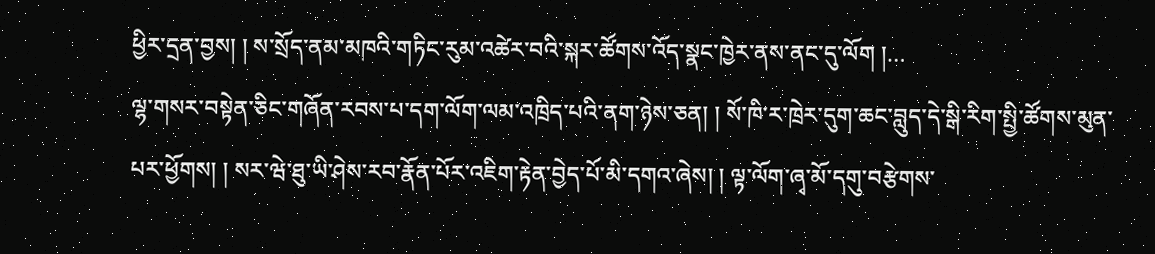ཕྱིར་དྲན་བྱས། ། ས་སྲོད་ནམ་མཁའི་གཏིང་རུམ་འཚེར་བའི་སྐར་ཚོགས་འོད་སྣང་ཁྱེར་ནས་ནང་དུ་ལོག །…
ལྷ་གསར་བསྟེན་ཅིང་གཞོན་རབས་པ་དག་ལོག་ལམ་འཁྲིད་པའི་ནག་ཉེས་ཅན། ། སོ་ཁི་ར་ཁྲེར་དུག་ཆང་བླུད་དེ་སྒི་རིག་སྤྱི་ཚོགས་མུན་པར་ཕྱོགས། ། སར་ཝེ་ཐུ་ཡི་ཤེས་རབ་རྣོན་པོར་འཇིག་རྟེན་བྱེད་པོ་མི་དགའ་ཞེས། ། ལྟ་ལོག་ཞྭ་མོ་དགུ་བརྩེགས་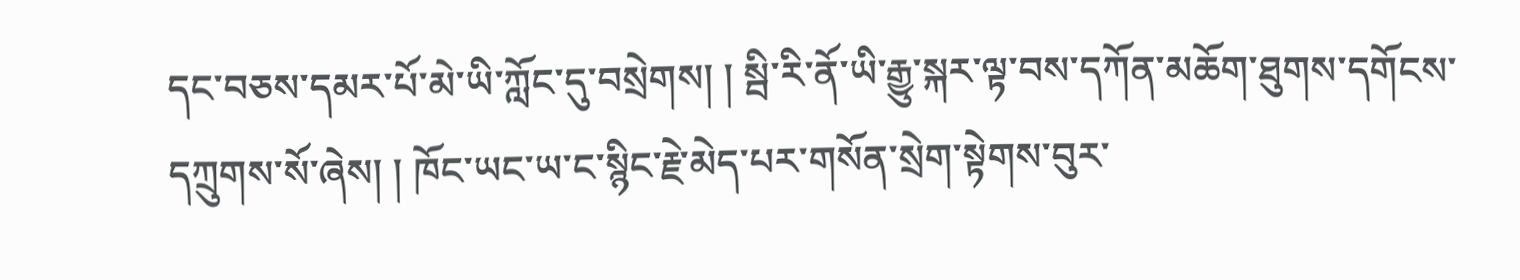དང་བཅས་དམར་པོ་མེ་ཡི་ཀློང་དུ་བསྲེགས། ། སྦི་རི་ནོ་ཡི་རྒྱུ་སྐར་ལྟ་བས་དཀོན་མཆོག་ཐུགས་དགོངས་དཀྲུགས་སོ་ཞེས། ། ཁོང་ཡང་ཡ་ང་སྙིང་རྗེ་མེད་པར་གསོན་སྲེག་སྟེགས་བུར་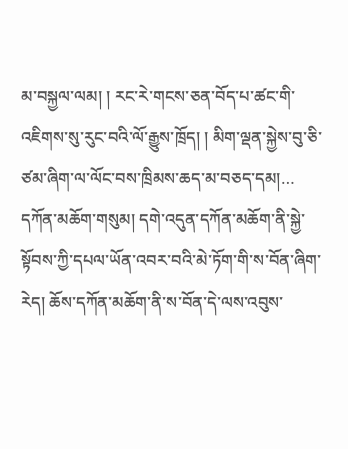མ་བསྐྱལ་ལམ། ། རང་རེ་གངས་ཅན་བོད་པ་ཚང་གི་འཇིགས་སུ་རུང་བའི་ལོ་རྒྱུས་ཁྲོད། ། མིག་ལྡན་སྐྱེས་བུ་ཅི་ཙམ་ཞིག་ལ་ལོང་བས་ཁྲིམས་ཆད་མ་བཅད་དམ།…
དཀོན་མཆོག་གསུམ། དགེ་འདུན་དཀོན་མཆོག་ནི་སྐྱེ་སྟོབས་ཀྱི་དཔལ་ཡོན་འབར་བའི་མེ་ཏོག་གི་ས་བོན་ཞིག་རེད། ཆོས་དཀོན་མཆོག་ནི་ས་བོན་དེ་ལས་འབུས་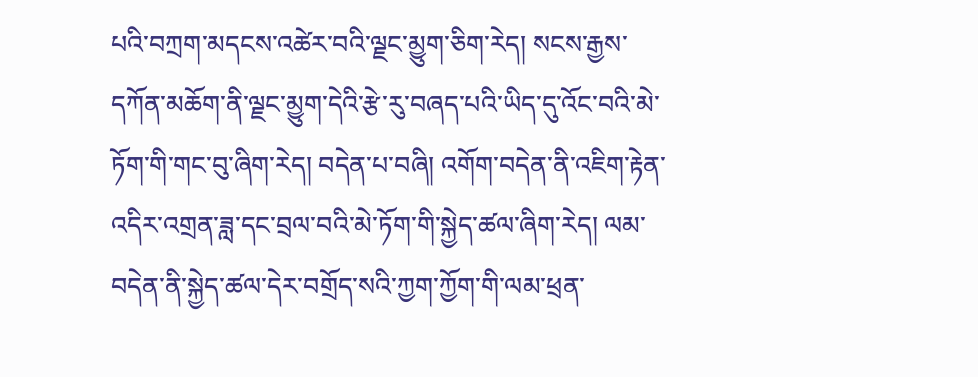པའི་བཀྲག་མདངས་འཚེར་བའི་ལྗང་མྱུག་ཅིག་རེད། སངས་རྒྱས་དཀོན་མཆོག་ནི་ལྗང་མྱུག་དེའི་རྩེ་རུ་བཞད་པའི་ཡིད་དུ་འོང་བའི་མེ་ཏོག་གི་གང་བུ་ཞིག་རེད། བདེན་པ་བཞི། འགོག་བདེན་ནི་འཇིག་རྟེན་འདིར་འགྲན་ཟླ་དང་བྲལ་བའི་མེ་ཏོག་གི་སྐྱེད་ཚལ་ཞིག་རེད། ལམ་བདེན་ནི་སྐྱེད་ཚལ་དེར་བགྲོད་སའི་ཀྱག་ཀྱོག་གི་ལམ་ཕྲན་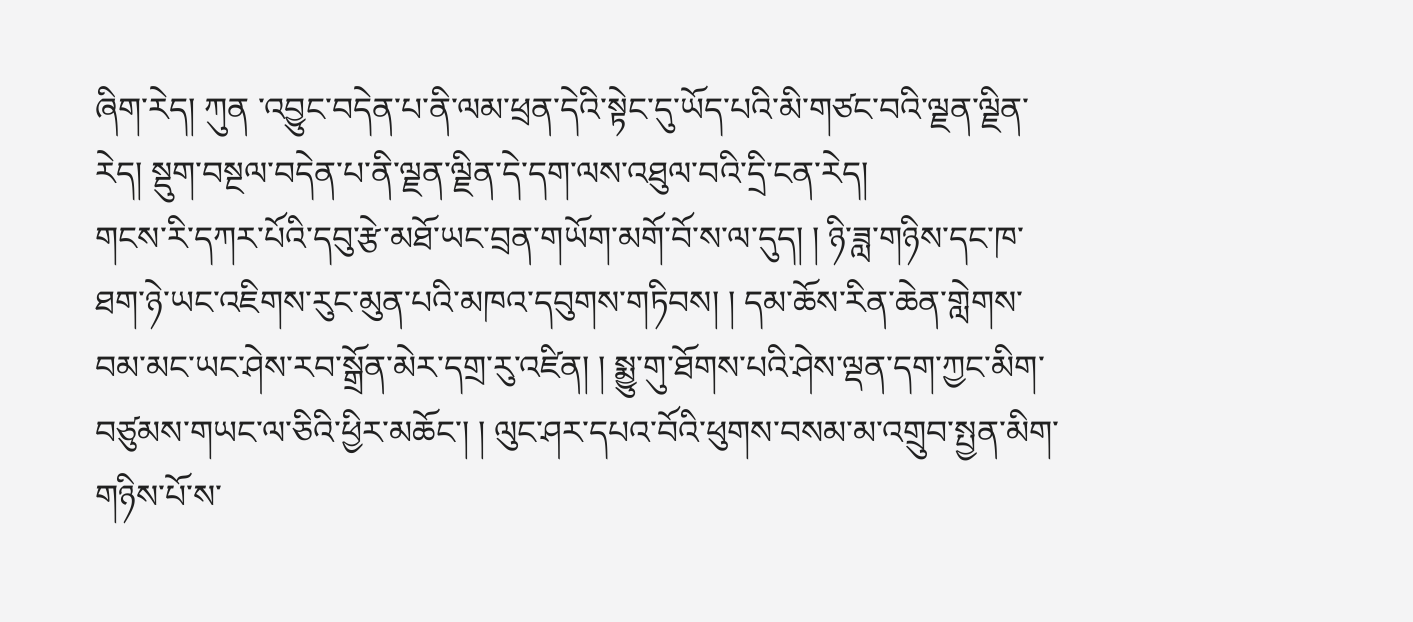ཞིག་རེད། ཀུན ་འབྱུང་བདེན་པ་ནི་ལམ་ཕྲན་དེའི་སྟེང་དུ་ཡོད་པའི་མི་གཙང་བའི་ལྗན་ལྗིན་རེད། སྡུག་བསྔལ་བདེན་པ་ནི་ལྗན་ལྗིན་དེ་དག་ལས་འཐུལ་བའི་དྲི་ངན་རེད།
གངས་རི་དཀར་པོའི་དབུ་རྩེ་མཐོ་ཡང་བྲན་གཡོག་མགོ་བོ་ས་ལ་དུད། ། ཉི་ཟླ་གཉིས་དང་ཁ་ཐག་ཉེ་ཡང་འཇིགས་རུང་མུན་པའི་མཁའ་དབུགས་གཏིབས། ། དམ་ཆོས་རིན་ཆེན་གླེགས་བམ་མང་ཡང་ཤེས་རབ་སྒྲོན་མེར་དགྲ་རུ་འཛིན། ། སྨྱུ་གུ་ཐོགས་པའི་ཤེས་ལྡན་དག་ཀྱང་མིག་བཙུམས་གཡང་ལ་ཅིའི་ཕྱིར་མཆོང་། ། ལུང་ཤར་དཔའ་བོའི་ཕུགས་བསམ་མ་འགྲུབ་སྤྱན་མིག་གཉིས་པོ་ས་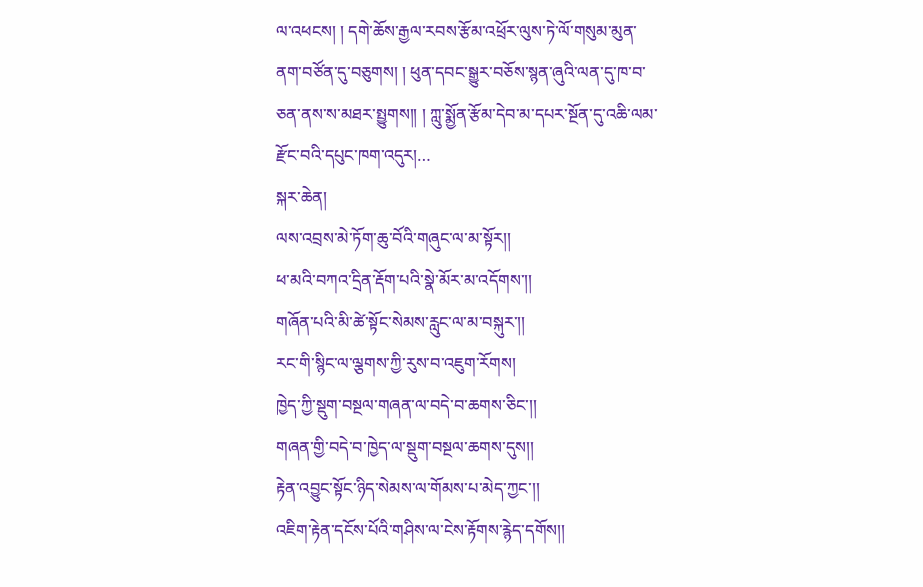ལ་འཕངས། ། དགེ་ཆོས་རྒྱལ་རབས་རྩོམ་འཕྲོར་ལུས་ཏེ་ལོ་གསུམ་མུན་ནག་བཙོན་དུ་བཅུགས། ། ཕུན་དབང་སྒྱུར་བཅོས་སྙན་ཞུའི་ལན་དུ་ཁ་བ་ཅན་ནས་ས་མཐར་སྤྱུགས།། ། ཀླུ་སྨྱོན་རྩོམ་དེབ་མ་དཔར་སྔོན་དུ་འཆི་ལམ་རྫོང་བའི་དཔུང་ཁག་འདུར།…
སྐར་ཆེན།
ལས་འབྲས་མེ་ཏོག་ཆུ་བོའི་གཞུང་ལ་མ་སྟོར།།
ཕ་མའི་བཀའ་དྲིན་རྡོག་པའི་སྣེ་མོར་མ་འདོགས་།།
གཞོན་པའི་མི་ཚེ་སྟོང་སེམས་རླུང་ལ་མ་བསྐུར་།།
རང་གི་སྙིང་ལ་ལྕགས་ཀྱི་རུས་བ་འཇུག་རོགས།
ཁྱེད་ཀྱི་སྡུག་བསྔལ་གཞན་ལ་བདེ་བ་ཆགས་ཅིང་།།
གཞན་གྱི་བདེ་བ་ཁྱེད་ལ་སྡུག་བསྔལ་ཆགས་དུས།།
རྟེན་འབྱུང་སྟོང་ཉིད་སེམས་ལ་གོམས་པ་མེད་ཀྱང་།།
འཇིག་རྟེན་དངོས་པོའི་གཤིས་ལ་ངེས་རྟོགས་རྙེད་དགོས།།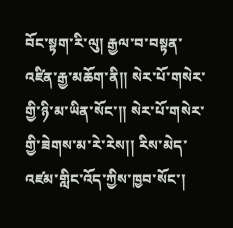བོང་སྟག་རི་ལུ། རྒྱལ་བ་བསྟན་འཛིན་རྒྱ་མཆོག་ནི།། སེར་པོ་གསེར་གྱི་ཉི་མ་ཡིན་སོང་།། སེར་པོ་གསེར་གྱི་ཟེགས་མ་རེ་རེས།། རིས་མེད་འཛམ་གླིང་འོད་ཀྱིས་ཁྱབ་སོང་།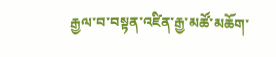རྒྱལ་བ་བསྟན་འཛིན་རྒྱ་མཚོ་མཆོག་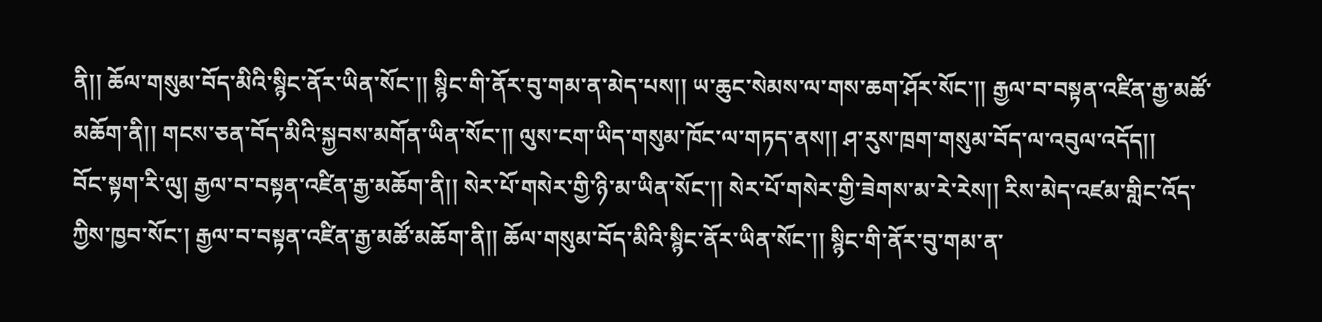ནི།། ཆོལ་གསུམ་བོད་མིའི་སྙིང་ནོར་ཡིན་སོང་།། སྙིང་གི་ནོར་བུ་གམ་ན་མེད་པས།། ཡ་ཆུང་སེམས་ལ་གས་ཆག་ཤོར་སོང་།། རྒྱལ་བ་བསྟན་འཛིན་རྒྱ་མཚོ་མཆོག་ནི།། གངས་ཅན་བོད་མིའི་སྐྱབས་མགོན་ཡིན་སོང་།། ལུས་ངག་ཡིད་གསུམ་ཁོང་ལ་གཏད་ནས།། ཤ་རུས་ཁྲག་གསུམ་བོད་ལ་འབུལ་འདོད།།
བོང་སྟག་རི་ལུ། རྒྱལ་བ་བསྟན་འཛིན་རྒྱ་མཆོག་ནི།། སེར་པོ་གསེར་གྱི་ཉི་མ་ཡིན་སོང་།། སེར་པོ་གསེར་གྱི་ཟེགས་མ་རེ་རེས།། རིས་མེད་འཛམ་གླིང་འོད་ཀྱིས་ཁྱབ་སོང་། རྒྱལ་བ་བསྟན་འཛིན་རྒྱ་མཚོ་མཆོག་ནི།། ཆོལ་གསུམ་བོད་མིའི་སྙིང་ནོར་ཡིན་སོང་།། སྙིང་གི་ནོར་བུ་གམ་ན་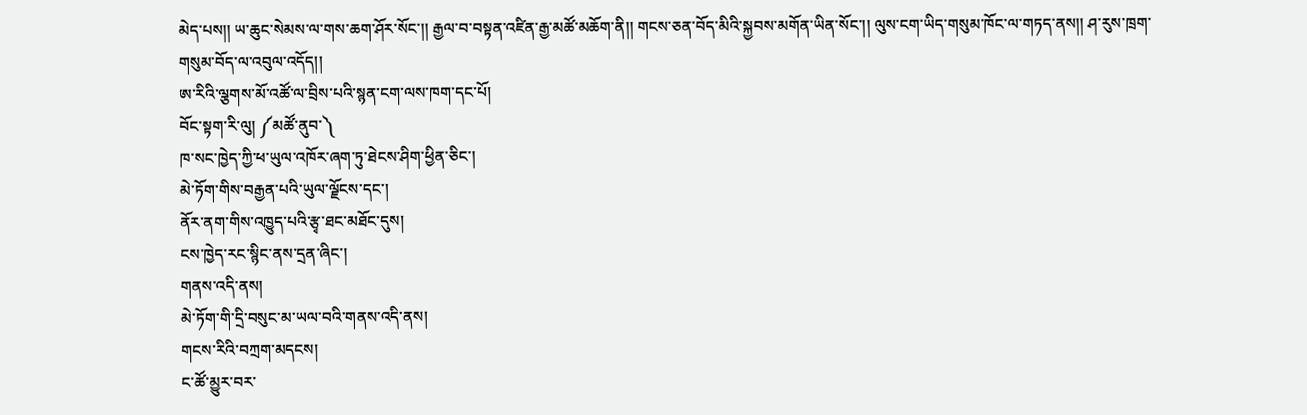མེད་པས།། ཡ་ཆུང་སེམས་ལ་གས་ཆག་ཤོར་སོང་།། རྒྱལ་བ་བསྟན་འཛིན་རྒྱ་མཚོ་མཆོག་ནི།། གངས་ཅན་བོད་མིའི་སྐྱབས་མགོན་ཡིན་སོང་།། ལུས་ངག་ཡིད་གསུམ་ཁོང་ལ་གཏད་ནས།། ཤ་རུས་ཁྲག་གསུམ་བོད་ལ་འབུལ་འདོད།།
ཨ་རིའི་ལྕགས་མོ་འཚོ་ལ་བྲིས་པའི་སྙན་ངག་ལས་ཁག་དང་པོ།
བོང་སྟག་རི་ལུ། ༼མཚོ་ནུབ་༽
ཁ་སང་ཁྱེད་ཀྱི་ཕ་ཡུལ་འཁོར་ཞག་ཏུ་ཐེངས་ཤིག་ཕྱིན་ཅིང་།
མེ་ཏོག་གིས་བརྒྱན་པའི་ཡུལ་ལྗོངས་དང་།
ནོར་ནག་གིས་འཁྱུད་པའི་རྩྭ་ཐང་མཐོང་དུས།
ངས་ཁྱེད་རང་སྙིང་ནས་དྲན་ཞིང་།
གནས་འདི་ནས།
མེ་ཏོག་གི་དྲི་བསུང་མ་ཡལ་བའི་གནས་འདི་ནས།
གངས་རིའི་བཀྲག་མདངས།
ང་ཚོ་མྱུར་བར་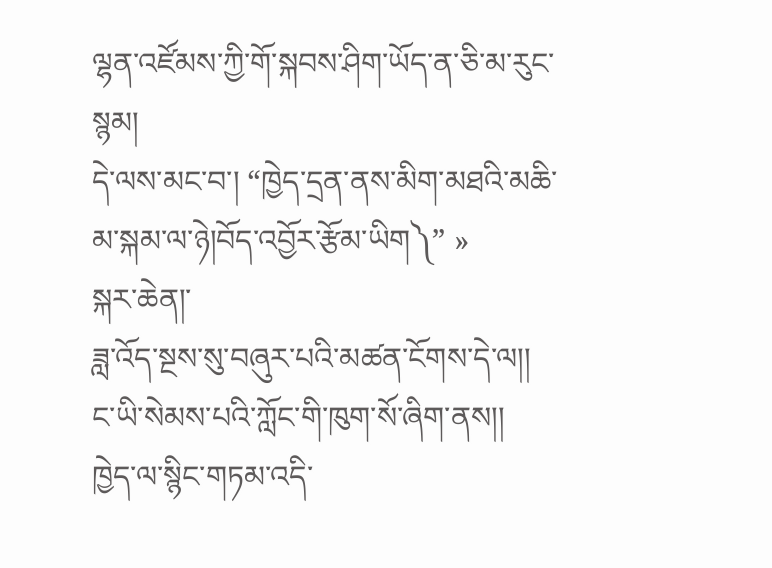ལྷན་འཛོམས་ཀྱི་གོ་སྐབས་ཤིག་ཡོད་ན་ཅི་མ་རུང་སྙམ།
དེ་ལས་མང་བ་། “ཁྱེད་དྲན་ནས་མིག་མཐའི་མཆི་མ་སྐམ་ལ་ཉེ།བོད་འབྱོར་རྩོམ་ཡིག༽” »
སྐར་ཆེན།་
ཟླ་འོད་སྔས་སུ་བཞུར་པའི་མཚན་ངོགས་དེ་ལ།།
ང་ཡི་སེམས་པའི་ཀློང་གི་ཁུག་སོ་ཞིག་ནས།།
ཁྱེད་ལ་སྙིང་གཏམ་འདི་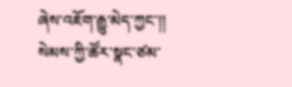ཞེས་འཇོག་རྒྱུ་མེད་ཀྱང་།།
སེམས་ཀྱི་ཚོར་སྣང་ཙམ་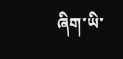ཞིག་ཡི་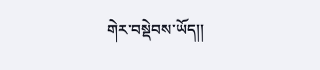གེར་བསྡེབས་ཡོད།།